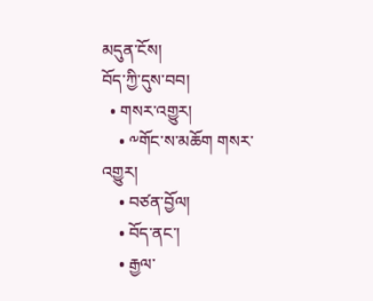མདུན་ངོས།
བོད་ཀྱི་དུས་བབ།
  • གསར་འགྱུར།
    • ༸གོང་ས་མཆོག གསར་འགྱུར།
    • བཙན་བྱོལ།
    • བོད་ནང་།
    • རྒྱལ་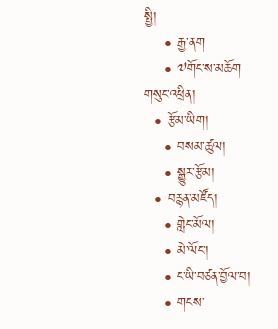སྤྱི།
    • རྒྱ་ནག
    • ༧གོང་ས་མཆོག གསུང་འཕྲིན།
  • རྩོམ་ཡིག།
    • བསམ་ཚུལ།
    • སྒྱུར་རྩོམ།
  • བརྙན་མཛོད།
    • གླེང་མོལ།
    • མེ་ལོང་།
    • ང་ཡི་བཙན་བྱོལ་བ།
    • གངས་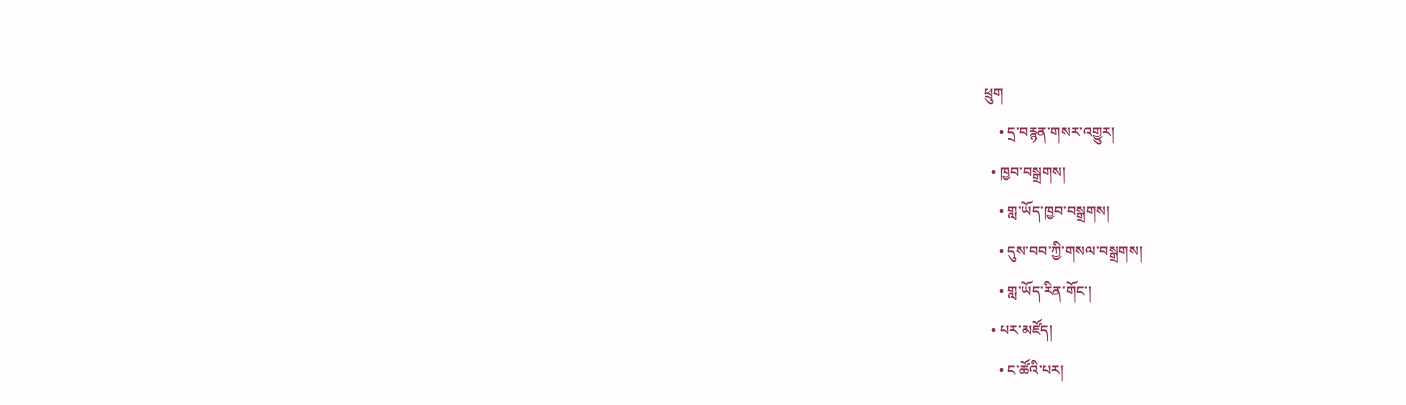ཕྲུག
    • དྲ་བརྙན་གསར་འགྱུར།
  • ཁྱབ་བསྒྲགས།
    • གླ་ཡོད་ཁྱབ་བསྒྲགས།
    • དུས་བབ་ཀྱི་གསལ་བསྒྲགས།
    • གླ་ཡོད་རིན་གོང་།
  • པར་མཛོད།
    • ང་ཚོའི་པར།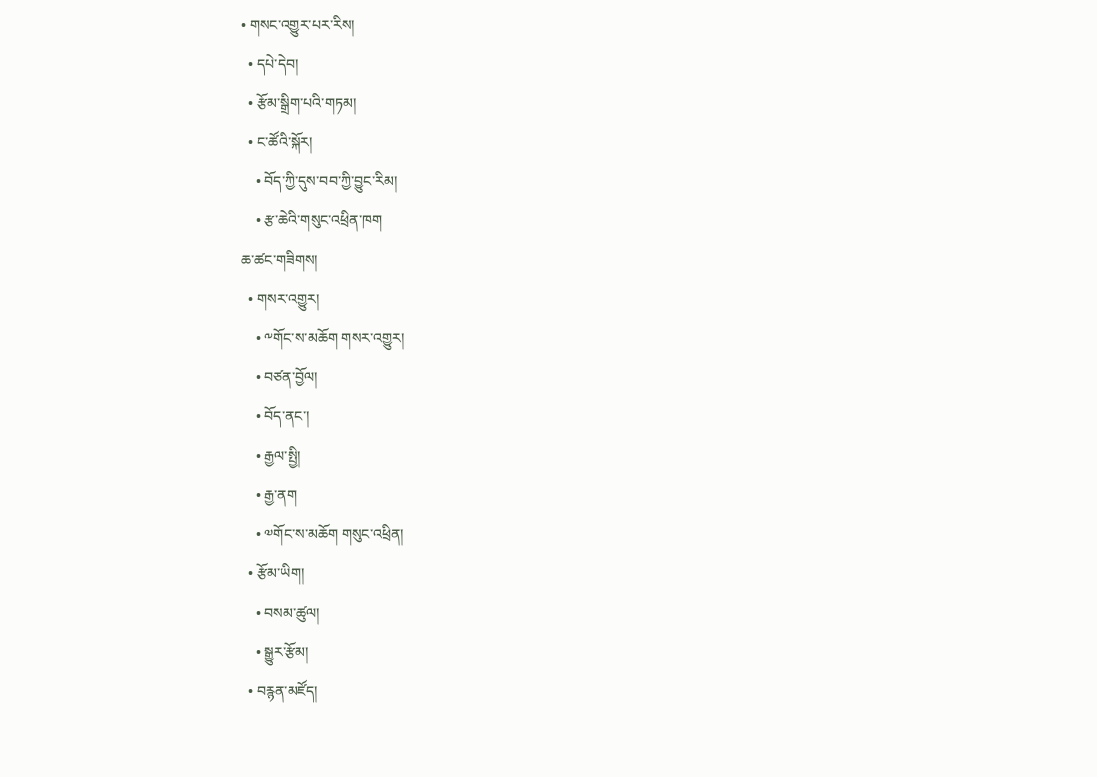• གསང་འགྱུར་པར་རིས།
  • དཔེ་དེབ།
  • རྩོམ་སྒྲིག་པའི་གཏམ།
  • ང་ཚོའི་སྐོར།
    • བོད་ཀྱི་དུས་བབ་ཀྱི་བྱུང་རིམ།
    • རྩ་ཆེའི་གསུང་འཕྲིན་ཁག
ཆ་ཚང་གཟིགས།
  • གསར་འགྱུར།
    • ༸གོང་ས་མཆོག གསར་འགྱུར།
    • བཙན་བྱོལ།
    • བོད་ནང་།
    • རྒྱལ་སྤྱི།
    • རྒྱ་ནག
    • ༧གོང་ས་མཆོག གསུང་འཕྲིན།
  • རྩོམ་ཡིག།
    • བསམ་ཚུལ།
    • སྒྱུར་རྩོམ།
  • བརྙན་མཛོད།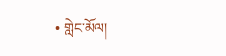• གླེང་མོལ།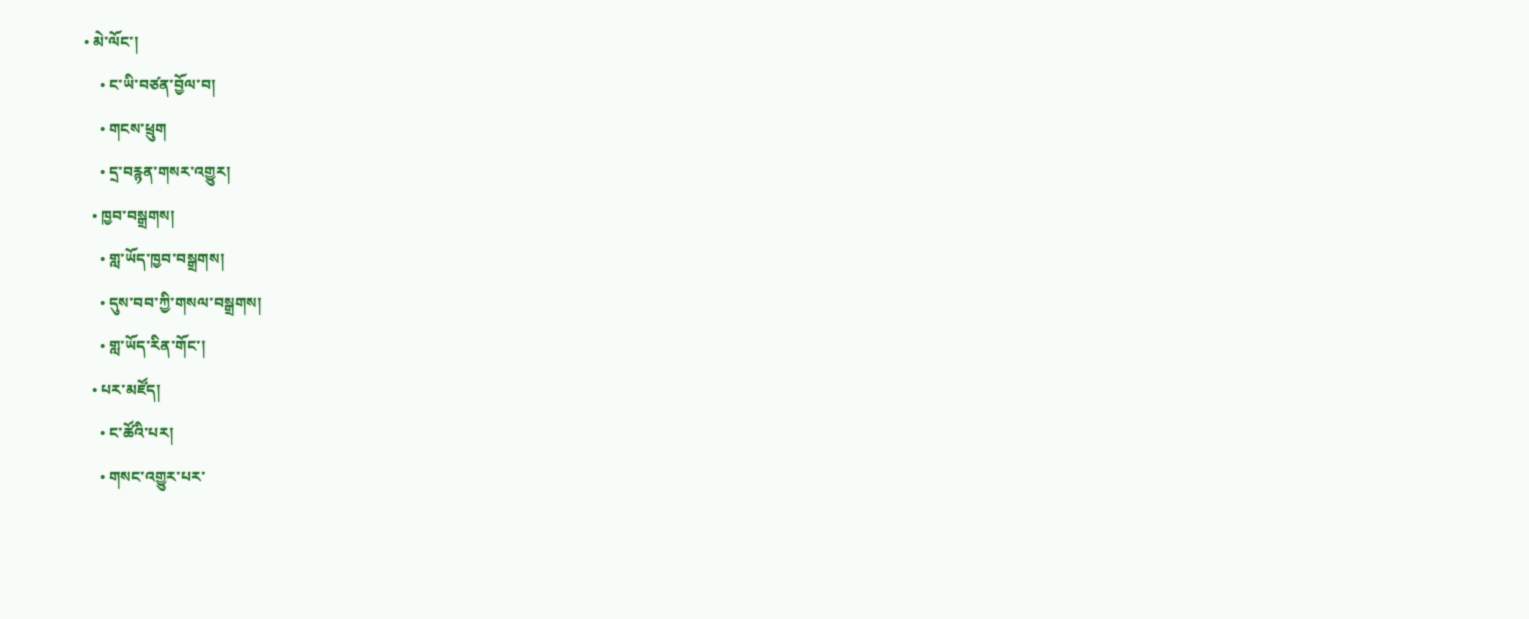• མེ་ལོང་།
    • ང་ཡི་བཙན་བྱོལ་བ།
    • གངས་ཕྲུག
    • དྲ་བརྙན་གསར་འགྱུར།
  • ཁྱབ་བསྒྲགས།
    • གླ་ཡོད་ཁྱབ་བསྒྲགས།
    • དུས་བབ་ཀྱི་གསལ་བསྒྲགས།
    • གླ་ཡོད་རིན་གོང་།
  • པར་མཛོད།
    • ང་ཚོའི་པར།
    • གསང་འགྱུར་པར་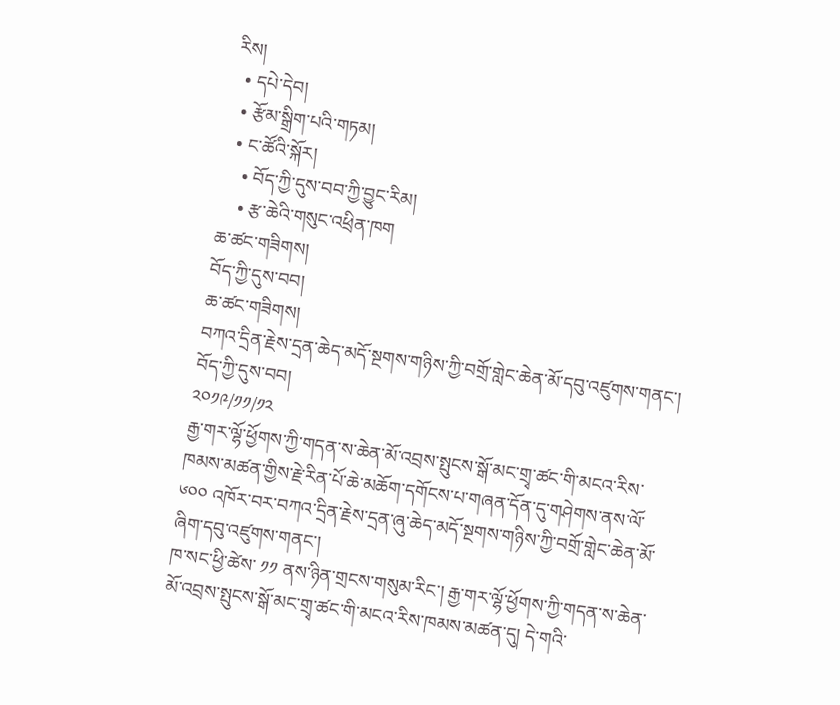རིས།
  • དཔེ་དེབ།
  • རྩོམ་སྒྲིག་པའི་གཏམ།
  • ང་ཚོའི་སྐོར།
    • བོད་ཀྱི་དུས་བབ་ཀྱི་བྱུང་རིམ།
    • རྩ་ཆེའི་གསུང་འཕྲིན་ཁག
ཆ་ཚང་གཟིགས།
བོད་ཀྱི་དུས་བབ།
ཆ་ཚང་གཟིགས།
བཀའ་དྲིན་རྗེས་དྲན་ཆེད་མདོ་སྔགས་གཉིས་ཀྱི་བགྲོ་གླེང་ཆེན་མོ་དབུ་འཛུགས་གནང་།
བོད་ཀྱི་དུས་བབ།
༢༠༡༩/༡༡/༡༢
རྒྱ་གར་ལྷོ་ཕྱོགས་ཀྱི་གདན་ས་ཆེན་མོ་འབྲས་སྤུངས་སྒོ་མང་གྲྭ་ཚང་གི་མངའ་རིས་ཁམས་མཚན་གྱིས་རྗེ་རིན་པོ་ཆེ་མཆོག་དགོངས་པ་གཞན་དོན་དུ་གཤེགས་ནས་ལོ་ ༦༠༠ འཁོར་བར་བཀའ་དྲིན་རྗེས་དྲན་ཞུ་ཆེད་མདོ་སྔགས་གཉིས་ཀྱི་བགྲོ་གླེང་ཆེན་མོ་ཞིག་དབུ་འཛུགས་གནང་།
ཁ་སང་ཕྱི་ཚེས་ ༡༡ ནས་ཉིན་གྲངས་གསུམ་རིང་། རྒྱ་གར་ལྷོ་ཕྱོགས་ཀྱི་གདན་ས་ཆེན་མོ་འབྲས་སྤུངས་སྒོ་མང་གྲྭ་ཚང་གི་མངའ་རིས་ཁམས་མཚན་དུ། དེ་གའི་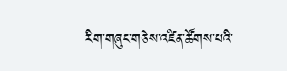རིག་གཞུང་གཅེས་འཛིན་ཚོགས་པའི་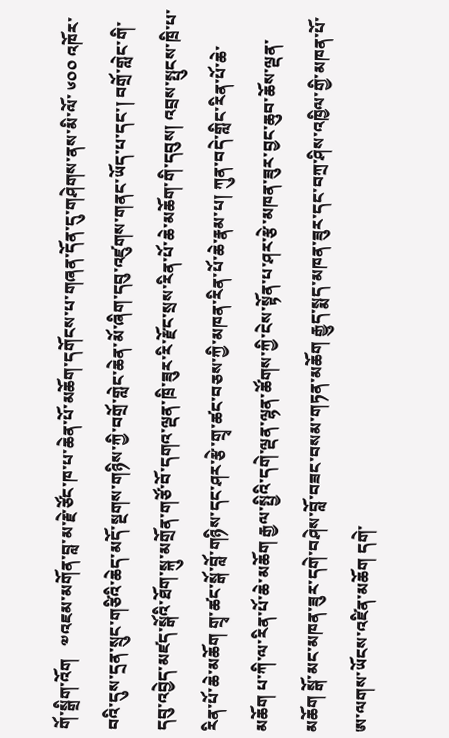གོ་སྒྲིག་འོག   ༧འཇམ་མགོན་བླ་མ་རྗེ་ཙོང་ཁ་པ་ཆེན་པོ་མཆོག་དགོངས་པ་གཞན་དོན་དུ་གཤེགས་ནས་མི་ལོ་ ༦༠༠ འཁོར་བའི་དུས་དྲན་སྲུང་གཙིའི་ཆེད་མདོ་སྔགས་གཉིས་ཀྱི་བགྲོ་གླེང་ཆེན་མོ་ཞིག་དབུ་འཛུགས་གནང་ཡོད་པ་དང་། བགྲོ་གླེང་གི་དབུ་འབྱེད་མཛད་སྒོའི་ཐོག་སྐུ་མགྲོན་གཙོ་བོ་དགའ་ལྡན་ཁྲི་ཟུར་རི་རྫོང་སྲས་རིན་པོ་ཆེ་མཆོག་གི་དབུས། འབྲས་སྤུངས་ཁྲི་པ་རིན་པོ་ཆེ་མཆོག གྲྭ་ཚང་སྒོ་བློ་གཉིས་དང་ཤར་རྩེ་གྲྭ་ཚང་བཅས་ཀྱི་མཁན་རིན་པོ་ཆེ་རྣམ་པ། ཀུན་བདེ་གླིང་རིན་པོ་ཆེ་མཆོག པ་ཀི་ལ་རིན་པོ་ཆེ་མཆོག རྒྱལ་སྤྱིའི་དགེ་ལྡན་ལྷན་ཚོགས་ཀྱི་ངེས་སྟོན་པ་ཤར་རྩེ་མཁན་ཟུར་བྱང་ཆུབ་ཆོས་ལྡན་མཆོག སྒོ་མང་མཁན་ཟུར་དགེ་བཤེས་བློ་བཟང་བསམ་གཏན་མཆོག རྒྱུད་སྨད་མཁན་ཟུར་དང་བཀྲ་ཤིས་འཁྱིལ་གྱི་མཁན་པོ་ཨ་ལགས་ཡོངས་འཛིན་མཆོག དགེ་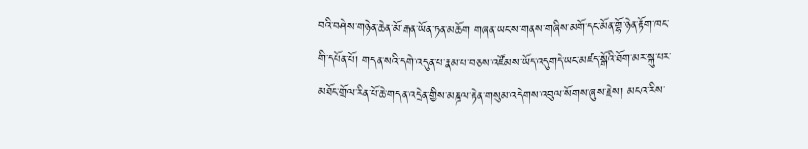བའི་བཤེས་གཉེན་ཆེན་མོ་རྒན་ཡོན་ཏན་མཆོག གཞན་ཡང་ས་གནས་གཞིས་མགོ་དང་མོན་གྷོ་ཉེན་རྟོག་ཁང་གི་དཔོན་པོ། གདན་སའི་དགེ་འདུན་པ་རྣམ་པ་བཅས་འཛོམས་ཡོད་འདུགདེ་ཡང་མཛད་སྒོའི་ཐོག་མར་སྐུ་པར་མཐོང་གྲོལ་རིན་པོ་ཆེ་གདན་འདྲེན་གྱིས་མཎྜལ་རྟེན་གསུམ་འདེགས་འབུལ་སོགས་ཞུས་རྗེས། མངའ་རིས་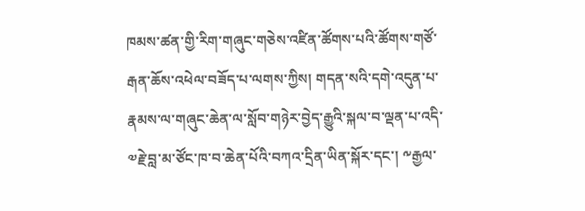ཁམས་ཚན་གྱི་རིག་གཞུང་གཅེས་འཛིན་ཚོགས་པའི་ཚོགས་གཙོ་རྒན་ཆོས་འཕེལ་བཟོད་པ་ལགས་ཀྱིས། གདན་སའི་དགེ་འདུན་པ་རྣམས་ལ་གཞུང་ཆེན་ལ་སློབ་གཉེར་བྱེད་རྒྱུའི་སྐལ་བ་ལྡན་པ་འདི་༧རྗེ་བླ་མ་ཙོང་ཁ་བ་ཆེན་པོའི་བཀའ་དྲིན་ཡིན་སྐོར་དང་། ༸རྒྱལ་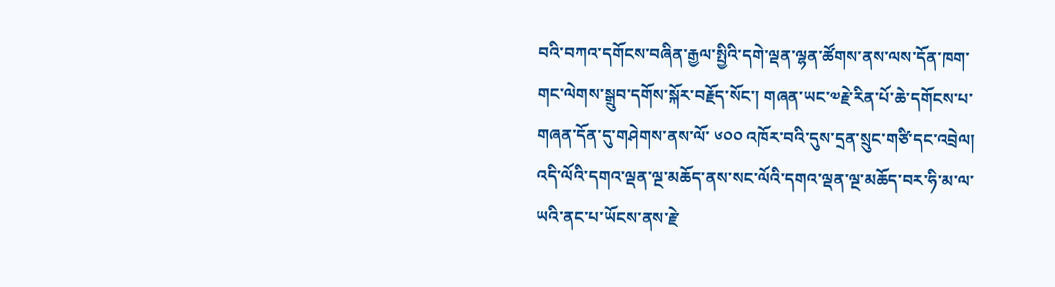བའི་བཀའ་དགོངས་བཞིན་རྒྱལ་སྤྱིའི་དགེ་ལྡན་ལྷན་ཚོགས་ནས་ལས་དོན་ཁག་གང་ལེགས་སྒྲུབ་དགོས་སྐོར་བརྗོད་སོང་། གཞན་ཡང་༧རྗེ་རིན་པོ་ཆེ་དགོངས་པ་གཞན་དོན་དུ་གཤེགས་ནས་ལོ་ ༦༠༠ འཁོར་བའི་དུས་དྲན་སྲུང་གཙི་དང་འབྲེལ། འདི་ལོའི་དགའ་ལྡན་ལྔ་མཆོད་ནས་སང་ལོའི་དགའ་ལྡན་ལྔ་མཆོད་བར་ཧི་མ་ལ་ཡའི་ནང་པ་ཡོངས་ནས་རྗེ་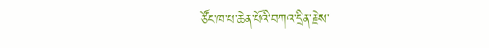ཙོང་ཁ་པ་ཆེན་པོའི་བཀའ་དྲིན་རྗེས་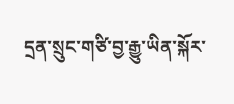དྲན་སྲུང་གཙི་བྱ་རྒྱུ་ཡིན་སྐོར་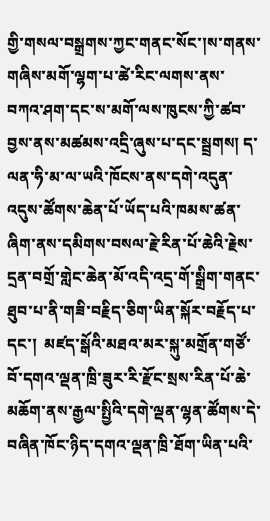གྱི་གསལ་བསྒྲགས་ཀྱང་གནང་སོང་།ས་གནས་གཞིས་མགོ་ལྷག་པ་ཚེ་རིང་ལགས་ནས་བཀའ་ཤག་དང་ས་མགོ་ལས་ཁུངས་ཀྱི་ཚབ་བྱས་ནས་མཚམས་འདྲི་ཞུས་པ་དང་སྦྲགས། ད་ལན་ཧི་མ་ལ་ཡའི་ཁོངས་ནས་དགེ་འདུན་འདུས་ཚོགས་ཆེན་པོ་ཡོད་པའི་ཁམས་ཚན་ཞིག་ནས་དམིགས་བསལ་རྗེ་རིན་པོ་ཆེའི་རྗེས་དྲན་བགྲོ་གླེང་ཆེན་མོ་འདི་འདྲ་གོ་སྒྲིག་གནང་ཐུབ་པ་ནི་གཟི་བརྗིད་ཅིག་ཡིན་སྐོར་བརྗོད་པ་དང་།  མཛད་སྒོའི་མཐའ་མར་སྐུ་མགྲོན་གཙོ་བོ་དགའ་ལྡན་ཁྲི་ཟུར་རི་རྫོང་སྲས་རིན་པོ་ཆེ་མཆོག་ནས་རྒྱལ་སྤྱིའི་དགེ་ལྡན་ལྷན་ཚོགས་དེ་བཞིན་ཁོང་ཉིད་དགའ་ལྡན་ཁྲི་ཐོག་ཡིན་པའི་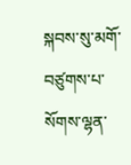སྐབས་སུ་མགོ་བཙུགས་པ་སོགས་ལྷན་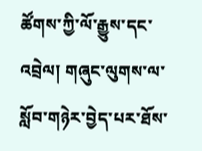ཚོགས་ཀྱི་ལོ་རྒྱུས་དང་འབྲེལ། གཞུང་ལུགས་ལ་སློབ་གཉེར་བྱེད་པར་ཐོས་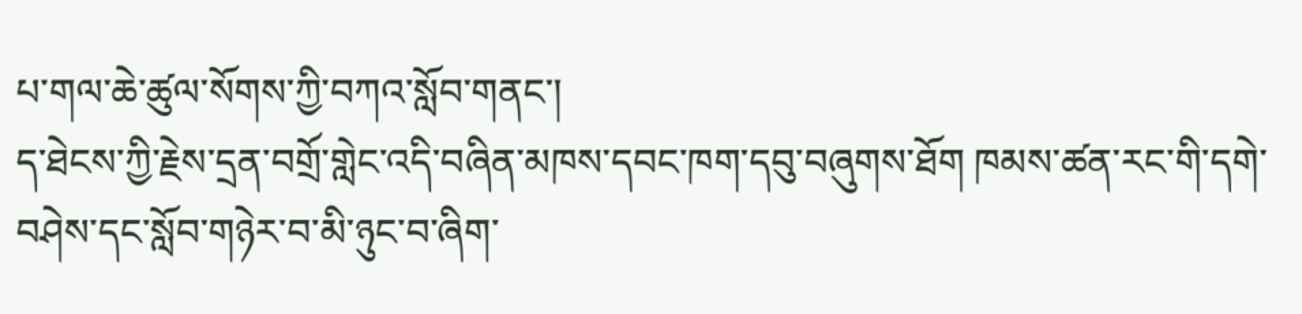པ་གལ་ཆེ་ཚུལ་སོགས་ཀྱི་བཀའ་སློབ་གནང་།
ད་ཐེངས་ཀྱི་རྗེས་དྲན་བགྲོ་གླེང་འདི་བཞིན་མཁས་དབང་ཁག་དབུ་བཞུགས་ཐོག ཁམས་ཚན་རང་གི་དགེ་བཤེས་དང་སློབ་གཉེར་བ་མི་ཉུང་བ་ཞིག་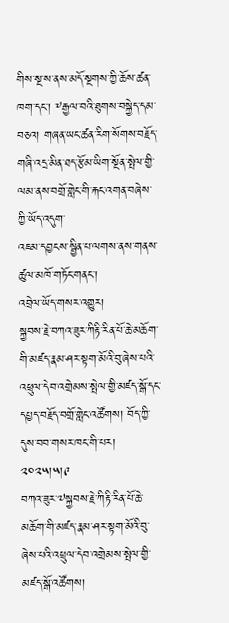གིས་སྔ་ས་ནས་མདོ་སྔགས་ཀྱི་ཆོས་ཚན་ཁག་དང་། ༸རྒྱལ་བའི་ཐུགས་བསྐྱེད་དམ་བཅའ། གཞན་ཡང་ཚན་རིག་སོགས་བརྗོད་གཞི་འདྲ་མིན་ཐད་རྩོམ་ཡིག་སྔོན་སྤེལ་གྱི་ལམ་ནས་བགྲོ་གླེང་གི་རྐང་འགན་བཞེས་ཀྱི་ཡོད་འདུག་
འཇམ་དབྱངས་སྦྱིན་པ་ལགས་ནས་གནས་ཚུལ་མཁོ་གཏོང་གནང་།
འབྲེལ་ཡོད་གསར་འགྱུར།
སྐྱབས་རྗེ་བཀའ་ཟུར་ཀིརྟི་རིན་པོ་ཆེ་མཆོག་གི་མཛད་རྣམ་ཤར་སྟག་མོའི་བུ་ཞེས་པའི་འཕྲུལ་དེབ་འགྲེམས་སྤེལ་གྱི་མཛད་སྒོ་དང་དཔྱད་བརྗོད་བགྲོ་གླེང་འཚོགས། བོད་ཀྱི་དུས་བབ་གསར་ཁང་གི་པར། ༢༠༢༥།༥།༩
བཀའ་ཟུར་༧སྐྱབས་རྗེ་ཀིརྟི་རིན་པོ་ཆེ་མཆོག་གི་མཛད་རྣམ་ཤར་སྟག་མོའི་བུ་ཞེས་པའི་འཕྲུལ་དེབ་འགྲེམས་སྤེལ་གྱི་མཛད་སྒོ་འཚོགས།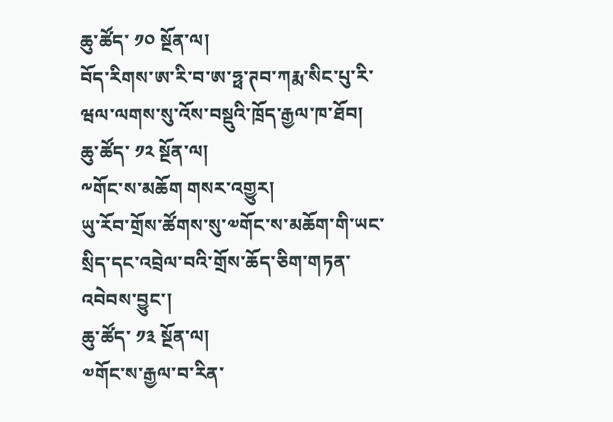ཆུ་ཚོད་ ༡༠ སྔོན་ལ།
བོད་རིགས་ཨ་རི་བ་ཨ་ཧྥ་ཊབ་ཀརྨ་སིང་པུ་རི་ཝལ་ལགས་སུ་འོས་བསྡུའི་ཁྲོད་རྒྱལ་ཁ་ཐོབ།
ཆུ་ཚོད་ ༡༢ སྔོན་ལ།
༸གོང་ས་མཆོག གསར་འགྱུར།
ཡུ་རོབ་གྲོས་ཚོགས་སུ་༧གོང་ས་མཆོག་གི་ཡང་སྲིད་དང་འབྲེལ་བའི་གྲོས་ཆོད་ཅིག་གཏན་འབེབས་བྱུང་།
ཆུ་ཚོད་ ༡༣ སྔོན་ལ།
༧གོང་ས་རྒྱལ་བ་རིན་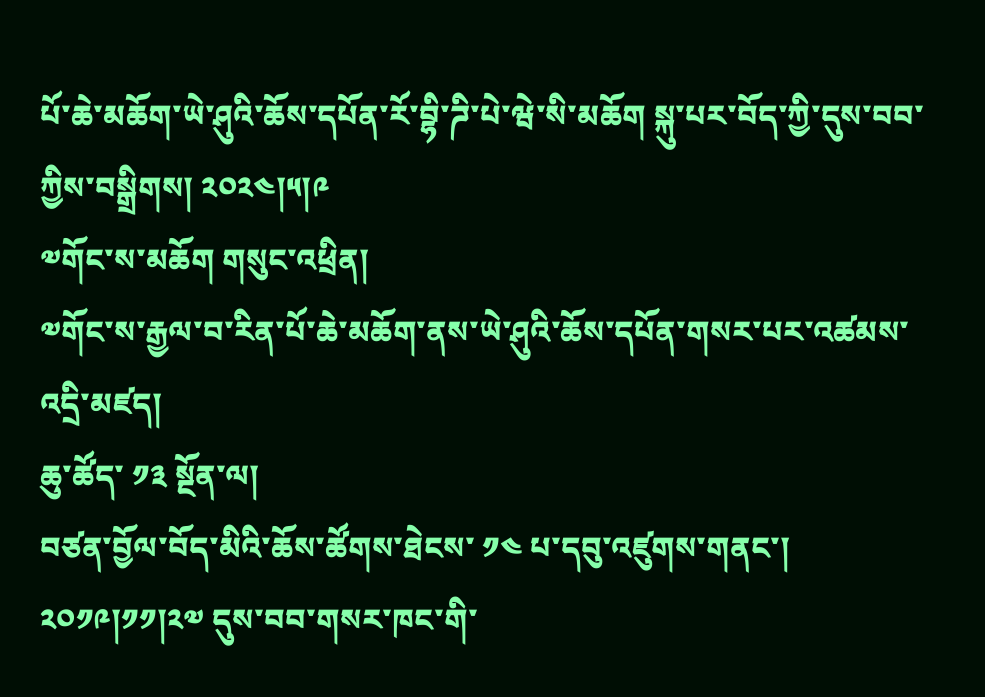པོ་ཆེ་མཆོག་ཡེ་ཤུའི་ཆོས་དཔོན་རོ་བྷི་ཌི་པེ་ཝེ་སི་མཆོག སྐུ་པར་བོད་ཀྱི་དུས་བབ་ཀྱིས་བསྒྲིགས། ༢༠༢༤།༥།༩
༧གོང་ས་མཆོག གསུང་འཕྲིན།
༧གོང་ས་རྒྱལ་བ་རིན་པོ་ཆེ་མཆོག་ནས་ཡེ་ཤུའི་ཆོས་དཔོན་གསར་པར་འཚམས་འདྲི་མཛད།
ཆུ་ཚོད་ ༡༣ སྔོན་ལ།
བཙན་བྱོལ་བོད་མིའི་ཆོས་ཚོགས་ཐེངས་ ༡༤ པ་དབུ་འཛུགས་གནང་། ༢༠༡༩།༡༡།༢༧ དུས་བབ་གསར་ཁང་གི་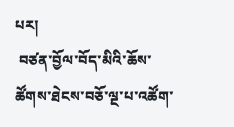པར།
 བཙན་བྱོལ་བོད་མིའི་ཆོས་ཚོགས་ཐེངས་བཅོ་ལྔ་པ་འཚོག་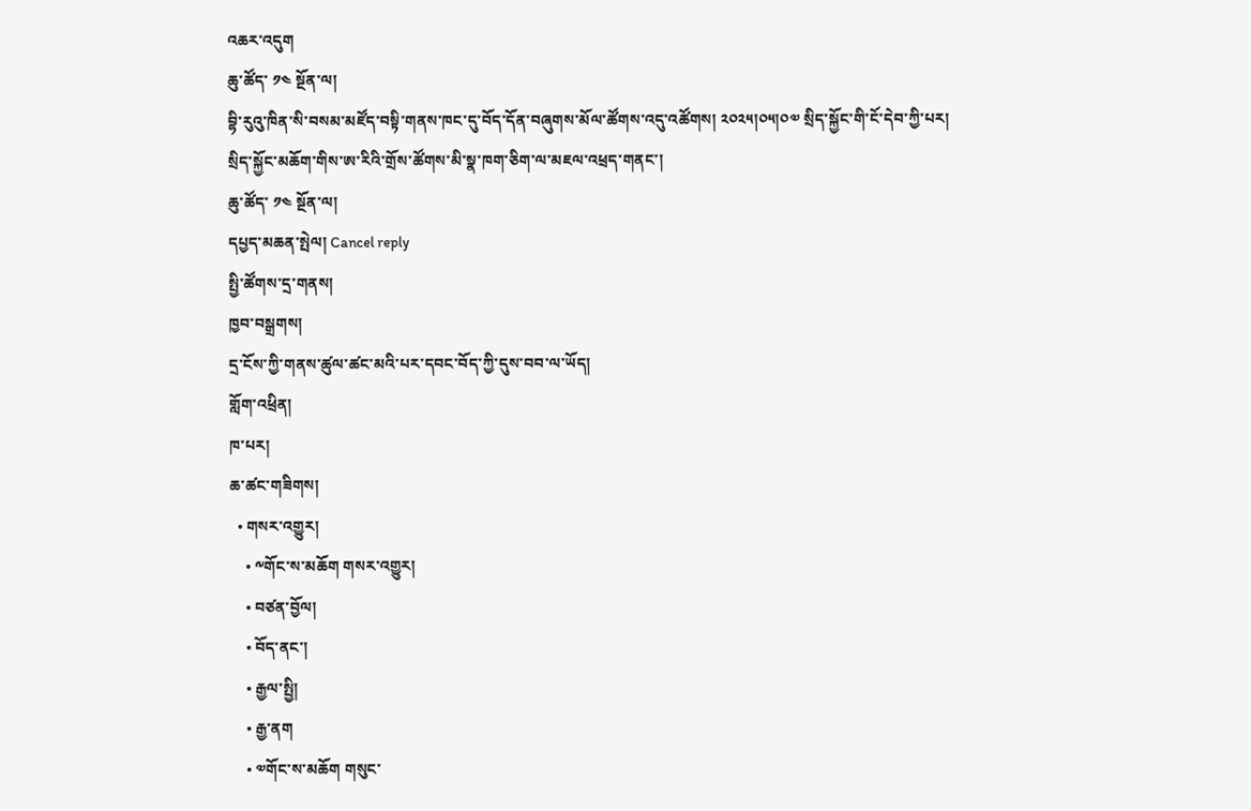འཆར་འདུག
ཆུ་ཚོད་ ༡༤ སྔོན་ལ།
བྷི་རུའུ་ཁིན་སི་བསམ་མཛོད་བསྟི་གནས་ཁང་དུ་བོད་དོན་བཞུགས་མོལ་ཚོགས་འདུ་འཚོགས། ༢༠༢༥།༠༥།༠༧ སྲིད་སྐྱོང་གི་ངོ་དེབ་ཀྱི་པར།
སྲིད་སྐྱོང་མཆོག་གིས་ཨ་རིའི་གྲོས་ཚོགས་མི་སྣ་ཁག་ཅིག་ལ་མཇལ་འཕྲད་གནང་།
ཆུ་ཚོད་ ༡༤ སྔོན་ལ།
དཔྱད་མཆན་སྤེལ། Cancel reply
སྤྱི་ཚོགས་དྲ་གནས།
ཁྱབ་བསྒྲགས།
དྲ་ངོས་ཀྱི་གནས་ཚུལ་ཚང་མའི་པར་དབང་བོད་ཀྱི་དུས་བབ་ལ་ཡོད།
གློག་འཕྲིན།
ཁ་པར།
ཆ་ཚང་གཟིགས།
  • གསར་འགྱུར།
    • ༸གོང་ས་མཆོག གསར་འགྱུར།
    • བཙན་བྱོལ།
    • བོད་ནང་།
    • རྒྱལ་སྤྱི།
    • རྒྱ་ནག
    • ༧གོང་ས་མཆོག གསུང་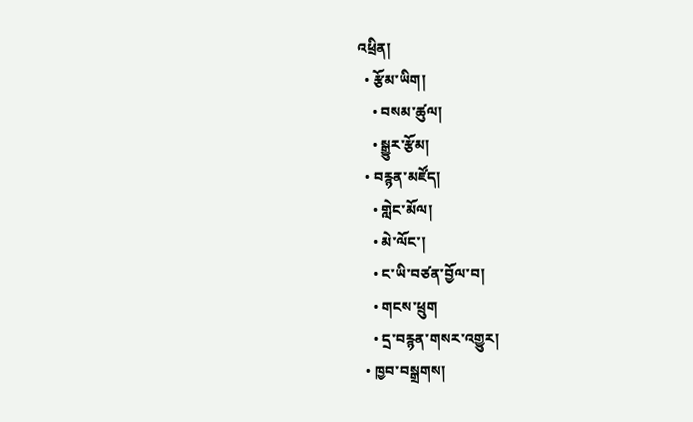འཕྲིན།
  • རྩོམ་ཡིག།
    • བསམ་ཚུལ།
    • སྒྱུར་རྩོམ།
  • བརྙན་མཛོད།
    • གླེང་མོལ།
    • མེ་ལོང་།
    • ང་ཡི་བཙན་བྱོལ་བ།
    • གངས་ཕྲུག
    • དྲ་བརྙན་གསར་འགྱུར།
  • ཁྱབ་བསྒྲགས།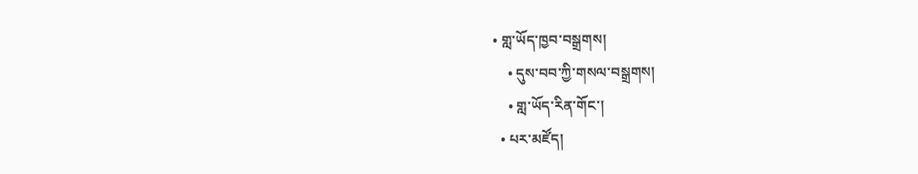• གླ་ཡོད་ཁྱབ་བསྒྲགས།
    • དུས་བབ་ཀྱི་གསལ་བསྒྲགས།
    • གླ་ཡོད་རིན་གོང་།
  • པར་མཛོད།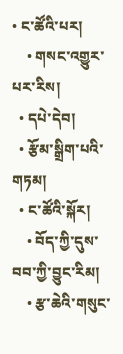• ང་ཚོའི་པར།
    • གསང་འགྱུར་པར་རིས།
  • དཔེ་དེབ།
  • རྩོམ་སྒྲིག་པའི་གཏམ།
  • ང་ཚོའི་སྐོར།
    • བོད་ཀྱི་དུས་བབ་ཀྱི་བྱུང་རིམ།
    • རྩ་ཆེའི་གསུང་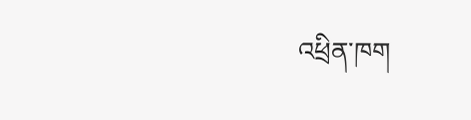འཕྲིན་ཁག